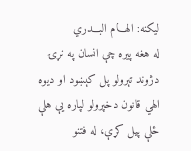لیکنه: الهـــام البـــدري
له هغه پیره چې انسان په نړۍ دژوند تېرولو پل کېښود او دیوه الهي قانون دخپرولو لپاره یې هلې ځلې پیل کړې، له فتنو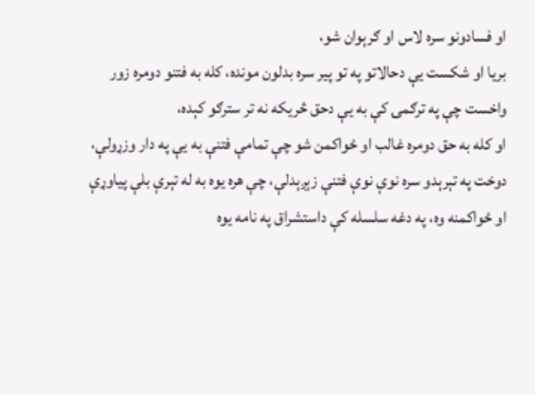او فسادونو سره لاس او ګرېوان شو،
بریا او شکست یې دحالاتو په تو پير سره بدلون مونده، کله به فتنو دومره زور واخست چې په ترګمۍ کې به یې دحق څریکه نه تر سترګو کېده،
او کله به حق دومره غالب او ځواکمن شو چې تمامې فتنې به یې په دار وزړولې،
دوخت په تېرېدو سره نوې نوې فتنې زېږېدلې، چې هره یوه به له تېرې بلې پیاوړې او ځواکمنه وه، په دغه سلسله کې داستشراق په نامه یوه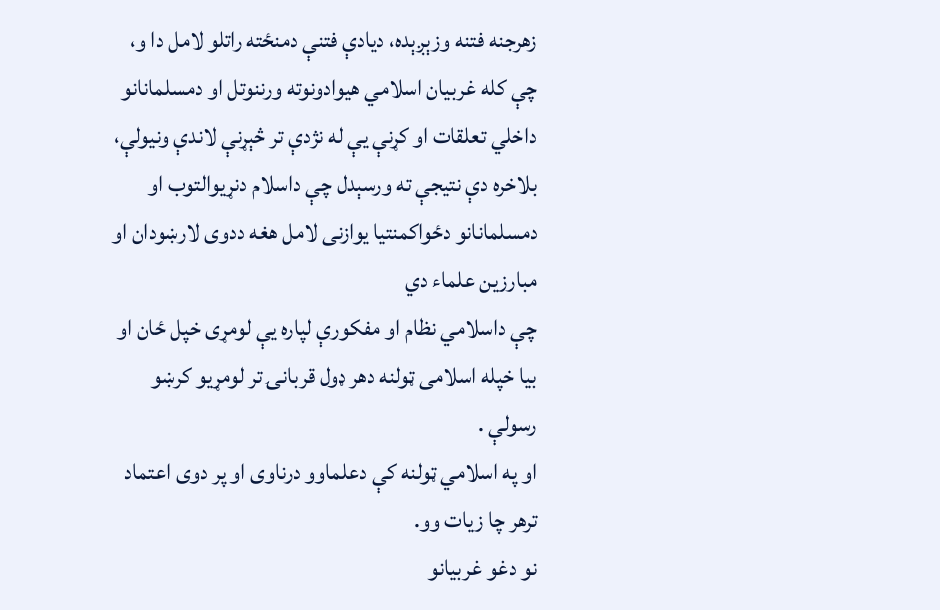زهرجنه فتنه وزېږېده، دیادې فتنې دمنځته راتلو لامل دا و، چې کله غربیان اسلامي هیوادونوته ورننوتل او دمسلمانانو داخلي تعلقات او کړنې یې له نژدې تر څېړنې لاندې ونيولې، بلاخره دې نتیجې ته ورسېدل چې داسلام دنړیوالتوب او دمسلمانانو دځواکمنتیا یوازنی لامل هغه ددوی لارښودان او مبارزین علماء دي
چې داسلامي نظام او مفکورې لپاره یې لومړی خپل ځان او بیا خپله اسلامی ټولنه دهر ډول قربانۍ تر لومړیو کرښو رسولې .
او په اسلامي ټولنه کې دعلماوو درناوی او پر دوی اعتماد ترهر چا زیات وو.
نو دغو غربیانو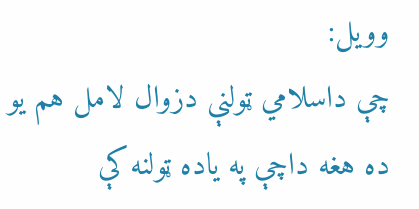وویل:
چې داسلامي ټولنې دزوال لامل هم یو ده هغه داچې په یاده ټولنه کې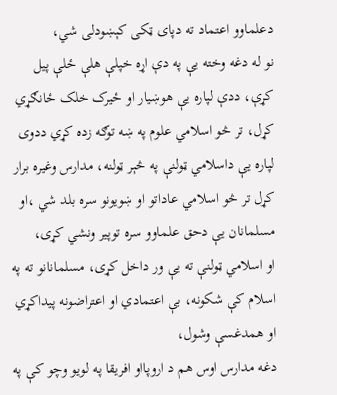دعلماوو اعتماد ته دپای ټکی کېښودلی شي،
نو له دغه وخته یې په دې اړه خپلې هلې ځلې پیل کړې، ددې لپاره یې هوښیار او ځیرک خلک ځانګړي کړل، تر څو اسلامي علوم په ښه توګه زده کړي ددوی لپاره یې داسلامي ټولنې په څېر ټولنه، مدارس وغيره برار کړل تر څو اسلامي عاداتو او ښویونو سره بلد شي ،او مسلمانان یې دحق علماوو سره توپیر ونشي کړی،
او اسلامي ټولنې ته يې ور داخل کړی، مسلمانانو ته په اسلام کې شکونه، بې اعتمادي او اعتراضونه پيداکړي او همدغسې وشول،
دغه مدارس اوس هم د اروپااو افریقا په لویو وچو کې په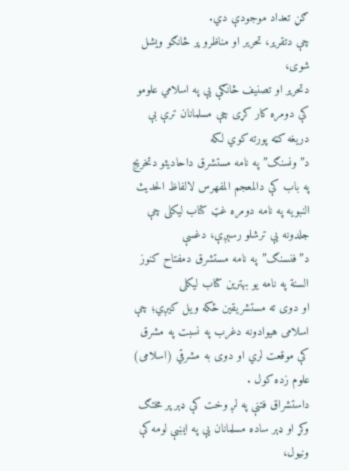ګڼ تعداد موجودې دي.
چې دتقریر، تحریر او مناظرو پر څانګو ویشل شوی،
دتحریر او تصنيف څانګې یې په اسلامي علومو کې دومره کار کړی چې مسلمانان ترې بې دریغه کټه پورته کوي لکه
د”ونسنګ” په نامه مستشرق داحاديثو دتخریج په باب کې دالمعجم المفهرس لالفاظ الحدیث النبويه په نامه دومره غټ کتاب لیکلی چې جلدونه یې ترشلو رسېږې، دغسې د”فنسنګ”په نامه مستشرق دمفتاح کنوز السنة په نامه یو بهترین کتاب لیکلی
او دوی ته مستشریقین ځکه ویل کیږي؛ چې اسلامی هیوادونه دغرب په نسبت په مشرق کې موقعت لري او دوی به مشرقي (اسلامی) علوم زده کول .
داستشراق فتنې په لږ وخت کې ډېر پر مختګ وکړ او ډېر ساده مسلمانان یې په ایښې لومه کې ونیول،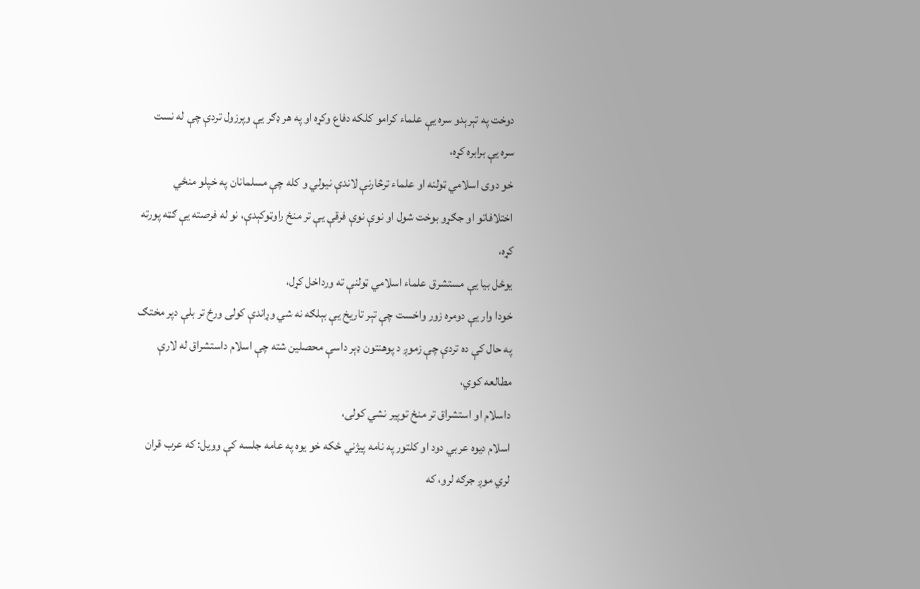دوخت په تېرېدو سره یې علماء کرامو کلکه دفاع وکړه او په هر ډګر یې وپرزول تردې چې له نست سره یې برابره کړه،
خو دوی اسلامي ټولنه او علماء ترڅارنې لاندې نیولي و کله چې مسلمانان په خپلو منځي اختلافاتو او جګړو بوخت شول او نوې نوې فرقې یې تر منځ راوټوکېدې، نو له فرصته یې ګټه پورته کړه،
یوځل بیا یې مستشرق علماء اسلامي ټولنې ته ورداخل کړل،
خودا وار یې دومره زور واخست چې تېر تاریخ یې بېلګه نه شي وړاندې کولی ورځ تر بلې دپر مختګ په حال کې ده تردې چې زموږ د پوهنتون ډېر داسې محصلین شته چې اسلام داستشراق له لارې مطالعه کوي،
داسلام او استشراق تر منځ توپير نشي کولی،
اسلام دیوه عربي دود او کلتور په نامه پيژني ځکه خو یوه په عامه جلسه کې وویل: که عرب قران لري موږ جرګه لرو، که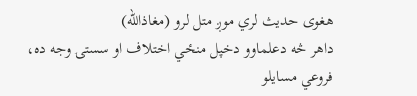هغوی حدیث لري موږ متل لرو (مغاذالله)
داهر څه دعلماوو دخپل منځي اختلاف او سستۍ وجه ده،
فروعي مسایلو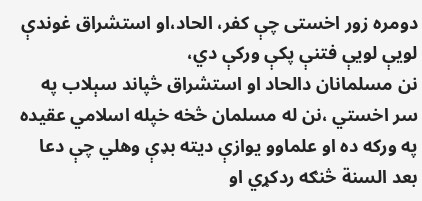دومره زور اخستی چې کفر، الحاد،او استشراق غوندې لويې لویې فتنې پکې ورکې دي،
نن مسلمانان دالحاد او استشراق څپاند سېلاب په سر اخستي ،نن له مسلمان څخه خپله اسلامي عقیده په ورکه ده او علماوو يوازې دیته بډې وهلي چې دعا بعد السنة څنګه ردکړي او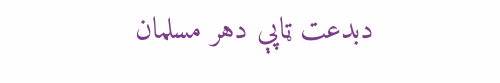دبدعت ټاپې دهر مسلمان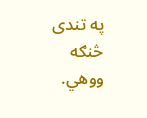په تندی څنګه ووهي.